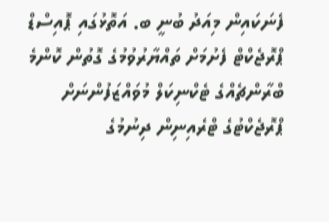ފެނަކައިން މިއަދު ބުނީ ބ. އަތޮޅުގައި ޕޮއިސްޑް ޕްރޮޖެކްޓް ފެށުމަށް ތައްޔާރުވުމުގެ ގޮތުން ކޮންމެ ބްރާންޗެއްގެ ޓެކްނިކަލް މުވައްޒަފުންނަށް ޕްރޮޖެކްޓުގެ ޓްރެއިނިން ދިނުމުގެ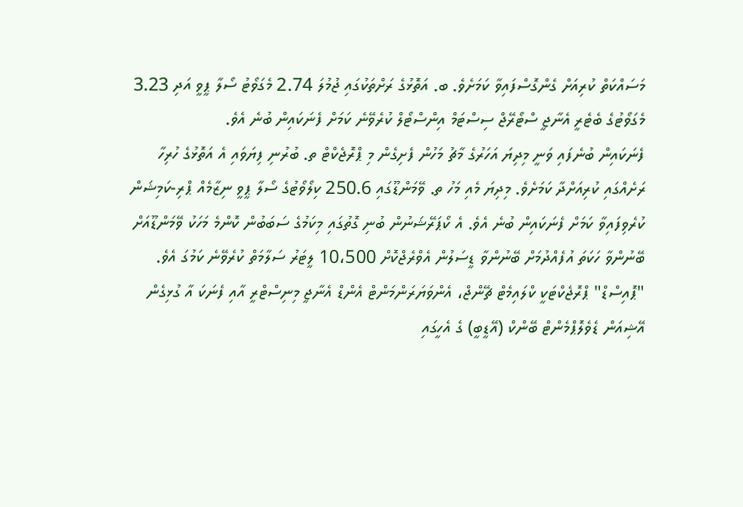މަސައްކަތް ކުރިއަށް ގެންގޮސްފައިވާ ކަމަށެވެ. ބ. އަތޮޅުގެ ރަށްތަކުގައި ޖުމުލަ 2.74 މެގަވޯޓު ސޯލާ ޕީވީ އަދި 3.23 މެގަވޯޓުގެ ބެޓެރީ އެނާޖީ ސްޓޯރޭޖް ސިސްޓަމް އިންސްޓޯލް ކުރެވޭނެ ކަމަށް ފެނަކައިން ބުނެ އެވެ.
ފެނަކައިން ބުނެފައި ވަނީ މިދިޔަ އަހަރުގެ މާޗު މަހުން ފެށިގެން މި ޕްރޮޖެކްޓް ތ. ބުރުނި ފިޔަވައި އެ އަތޮޅުގެ ހުރިހާ ރަށެއްގައި ކުރިއަށްދާ ކަމަށެވެ. މިދިޔަ މެއި މަހު ތ. ވޭމަންޑޫގައި 250.6 ކިލޯވޯޓުގެ ސޯލާ ޕީވީ ނިޒާމެއް ޕްރި-ކަމިޝަން ކުރެވިފައިވާ ކަމަށް ފެނަކައިން ބުނެ އެވެ. އެ ކޯޕަރޭޝަނުން ބުނި ގޮތުގައި މިކަމުގެ ސަބަބުން ކޮންމެ މަހަކު ވޭމަންޑޫއަށް ބޭނުންވާ ހަކަތަ އުފެއްދުމަށް ބޭނުންވާ ޑީސަލުން އެވްރެޖްކޮށް 10،500 ލީޓަރު ސަލާމަތް ކުރެވޭނެ ކަމުގަ އެވެ.
"ޕޮއިސްޑް" ޕްރޮޖެކްޓަކީ ކްލައިމެޓް ޗޭންޖް، އެންވަޔަރަންމަންޓް އެންޑް އެނާޖީ މިނިސްޓްރީ އާއި ފެނަކަ އާ ގުޅިގެން އޭޝިއަން ޑެވެލޮޕްމެންޓް ބޭންކް (އޭޑީބީ) ގެ އެހީގައި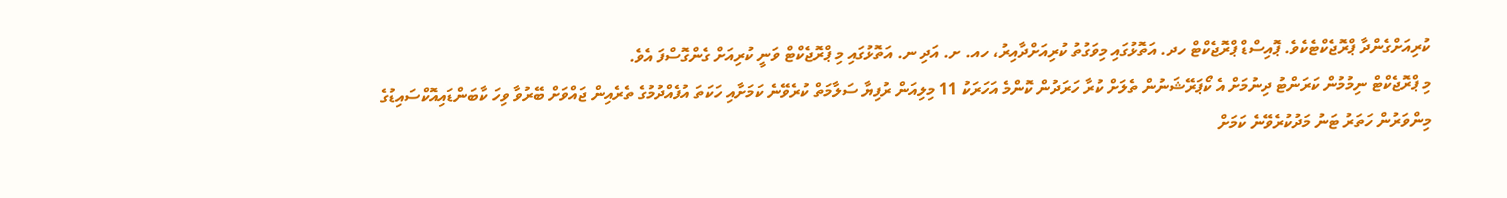ކުރިއަށްގެންދާ ޕްރޮޖެކްޓެކެވެ. ޕޮއިސްޑް ޕްރޮޖެކްޓް ހދ. އަތޮޅުގައި މިވަގުތު ކުރިއަށްދާއިރު، ހއ. ށ. އަދި ނ. އަތޮޅުގައި މި ޕްރޮޖެކްޓް ވަނީ ކުރިއަށް ގެންގޮސްފަ އެވެ.
މި ޕްރޮޖެކްޓް ނިމުމުން ކަރަންޓު ދިނުމަށް އެ ކޯޕަރޭޝަނުން ތެލަށް ކުރާ ހަރަދުން ކޮންމެ އަހަރަކު 11 މިލިއަން ރުފިޔާ ސަލާމަތް ކުރެވޭނެ ކަމަށާއި ހަކަތަ އުފެއްދުމުގެ ތެރެއިން ޖައްވަށް ބޭރުވާ ވިހަ ކާބަންޑައިއޮކްސައިޑުގެ މިންވަރުން ހަތަރު ޓަނު މަދުކުރެވޭނެ ކަމަށް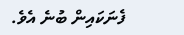ފެނަކައިން ބުނެ އެވެ.